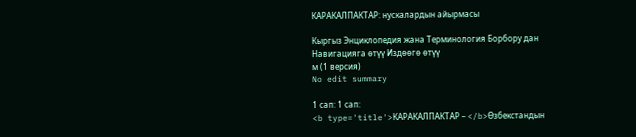КАРАКАЛПАКТАР: нускалардын айырмасы

Кыргыз Энциклопедия жана Терминология Борбору дан
Навигацияга өтүү Издөөгө өтүү
м (1 версия)
No edit summary

1 сап: 1 сап:
<b type='title'>КАРАКАЛПАКТАР – </b>Өзбекстандын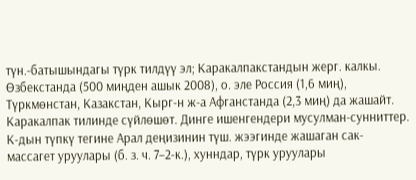түн.-батышындагы түрк тилдүү эл; Каракалпакстандын жерг. калкы. Өзбекстанда (500 миңден ашык 2008), о. эле Россия (1,6 миң), Түркмөнстан, Казакстан, Кырг-н ж-а Афганстанда (2,3 миң) да жашайт. Каракалпак тилинде сүйлөшөт. Динге ишенгендери мусулман-сунниттер. К-дын түпкү тегине Арал деңизинин түш. жээгинде жашаган сак-массагет уруулары (б. з. ч. 7–2-к.), хунндар, түрк уруулары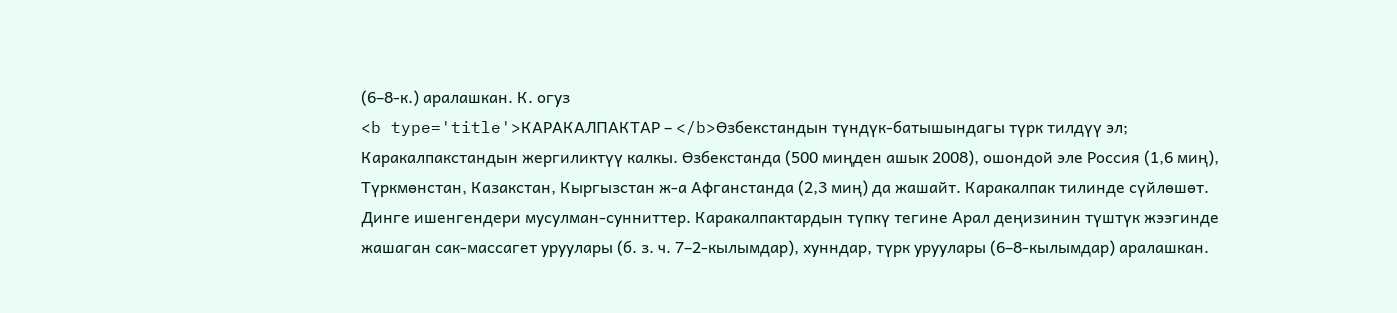(6–8-к.) аралашкан. К. огуз
<b type='title'>КАРАКАЛПАКТАР – </b>Өзбекстандын түндүк-батышындагы түрк тилдүү эл; Каракалпакстандын жергиликтүү калкы. Өзбекстанда (500 миңден ашык 2008), ошондой эле Россия (1,6 миң), Түркмөнстан, Казакстан, Кыргызстан ж-а Афганстанда (2,3 миң) да жашайт. Каракалпак тилинде сүйлөшөт. Динге ишенгендери мусулман-сунниттер. Каракалпактардын түпкү тегине Арал деңизинин түштүк жээгинде жашаган сак-массагет уруулары (б. з. ч. 7–2-кылымдар), хунндар, түрк уруулары (6–8-кылымдар) аралашкан.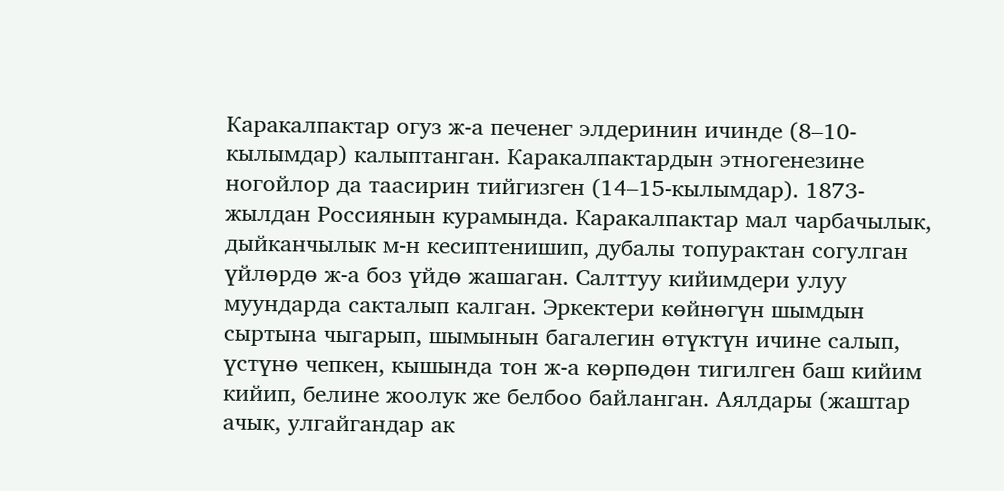Каракалпактар огуз ж-а печенег элдеринин ичинде (8–10-кылымдар) калыптанган. Каракалпактардын этногенезине ногойлор да таасирин тийгизген (14–15-кылымдар). 1873-жылдан Россиянын курамында. Каракалпактар мал чарбачылык, дыйканчылык м-н кесиптенишип, дубалы топурактан согулган үйлөрдө ж-а боз үйдө жашаган. Салттуу кийимдери улуу муундарда сакталып калган. Эркектери көйнөгүн шымдын сыртына чыгарып, шымынын багалегин өтүктүн ичине салып, үстүнө чепкен, кышында тон ж-а көрпөдөн тигилген баш кийим кийип, белине жоолук же белбоо байланган. Аялдары (жаштар ачык, улгайгандар ак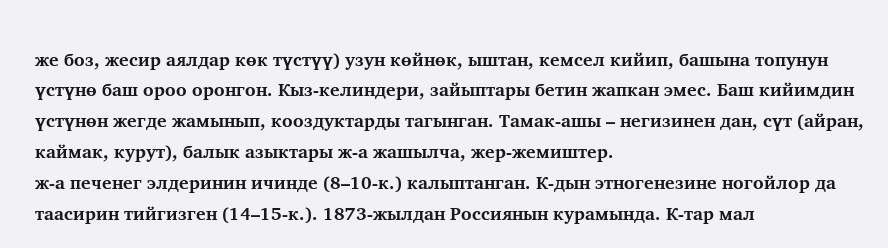же боз, жесир аялдар көк түстүү) узун көйнөк, ыштан, кемсел кийип, башына топунун үстүнө баш ороо оронгон. Кыз-келиндери, зайыптары бетин жапкан эмес. Баш кийимдин үстүнөн жегде жамынып, кооздуктарды тагынган. Тамак-ашы – негизинен дан, сүт (айран, каймак, курут), балык азыктары ж-а жашылча, жер-жемиштер.
ж-а печенег элдеринин ичинде (8–10-к.) калыптанган. К-дын этногенезине ногойлор да таасирин тийгизген (14–15-к.). 1873-жылдан Россиянын курамында. К-тар мал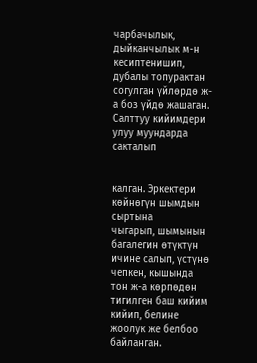чарбачылык, дыйканчылык м-н кесиптенишип, дубалы топурактан согулган үйлөрдө ж-а боз үйдө жашаган. Салттуу кийимдери улуу муундарда сакталып


калган. Эркектери көйнөгүн шымдын сыртына
чыгарып, шымынын багалегин өтүктүн ичине салып, үстүнө чепкен, кышында тон ж-а көрпөдөн тигилген баш кийим кийип, белине жоолук же белбоо байланган.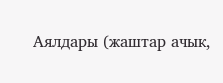Аялдары (жаштар ачык,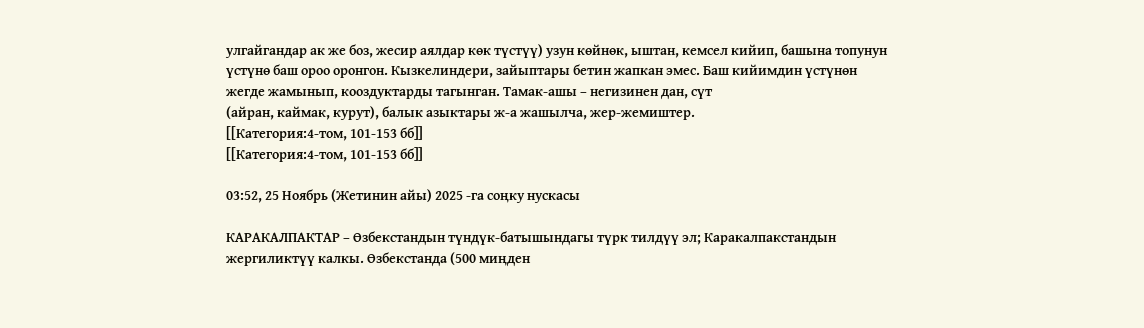улгайгандар ак же боз, жесир аялдар көк түстүү) узун көйнөк, ыштан, кемсел кийип, башына топунун үстүнө баш ороо оронгон. Кызкелиндери, зайыптары бетин жапкан эмес. Баш кийимдин үстүнөн жегде жамынып, кооздуктарды тагынган. Тамак-ашы – негизинен дан, сүт
(айран, каймак, курут), балык азыктары ж-а жашылча, жер-жемиштер.
[[Категория:4-том, 101-153 бб]]
[[Категория:4-том, 101-153 бб]]

03:52, 25 Ноябрь (Жетинин айы) 2025 -га соңку нускасы

КАРАКАЛПАКТАР – Өзбекстандын түндүк-батышындагы түрк тилдүү эл; Каракалпакстандын жергиликтүү калкы. Өзбекстанда (500 миңден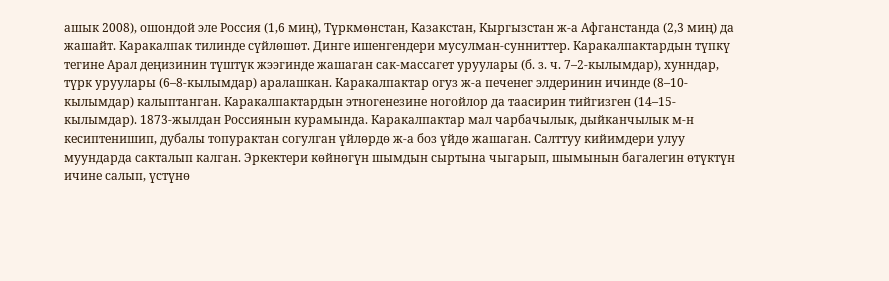ашык 2008), ошондой эле Россия (1,6 миң), Түркмөнстан, Казакстан, Кыргызстан ж-а Афганстанда (2,3 миң) да жашайт. Каракалпак тилинде сүйлөшөт. Динге ишенгендери мусулман-сунниттер. Каракалпактардын түпкү тегине Арал деңизинин түштүк жээгинде жашаган сак-массагет уруулары (б. з. ч. 7–2-кылымдар), хунндар, түрк уруулары (6–8-кылымдар) аралашкан. Каракалпактар огуз ж-а печенег элдеринин ичинде (8–10-кылымдар) калыптанган. Каракалпактардын этногенезине ногойлор да таасирин тийгизген (14–15-кылымдар). 1873-жылдан Россиянын курамында. Каракалпактар мал чарбачылык, дыйканчылык м-н кесиптенишип, дубалы топурактан согулган үйлөрдө ж-а боз үйдө жашаган. Салттуу кийимдери улуу муундарда сакталып калган. Эркектери көйнөгүн шымдын сыртына чыгарып, шымынын багалегин өтүктүн ичине салып, үстүнө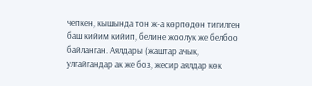чепкен, кышында тон ж-а көрпөдөн тигилген баш кийим кийип, белине жоолук же белбоо байланган. Аялдары (жаштар ачык, улгайгандар ак же боз, жесир аялдар көк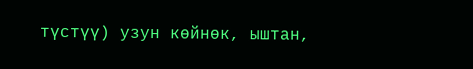түстүү) узун көйнөк, ыштан,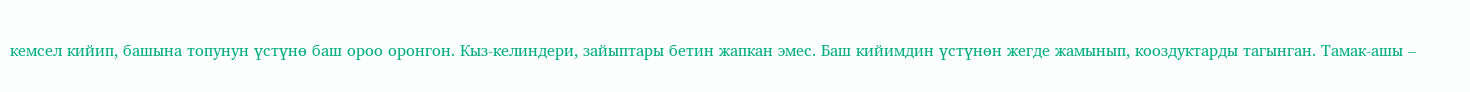кемсел кийип, башына топунун үстүнө баш ороо оронгон. Кыз-келиндери, зайыптары бетин жапкан эмес. Баш кийимдин үстүнөн жегде жамынып, кооздуктарды тагынган. Тамак-ашы –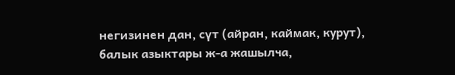негизинен дан, сүт (айран, каймак, курут), балык азыктары ж-а жашылча,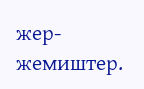жер-жемиштер.